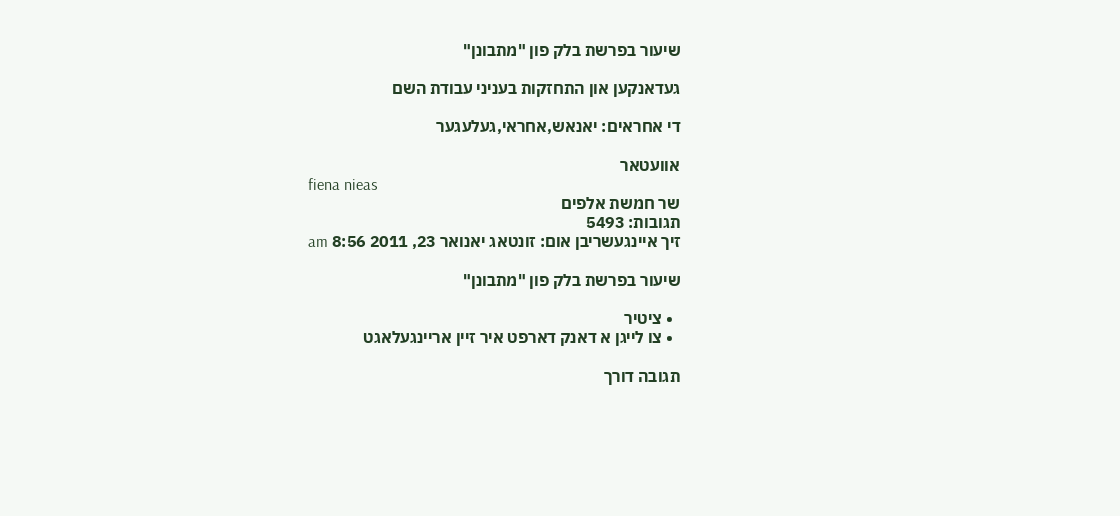שיעור בפרשת בלק פון "מתבונן"

געדאנקען און התחזקות בעניני עבודת השם

די אחראים: יאנאש,אחראי,געלעגער

אוועטאר
fiena nieas
שר חמשת אלפים
תגובות: 5493
זיך איינגעשריבן אום: זונטאג יאנואר 23, 2011 8:56 am

שיעור בפרשת בלק פון "מתבונן"

  • ציטיר
  • צו לייגן א דאנק דארפט איר זיין אריינגעלאגט

תגובה דורך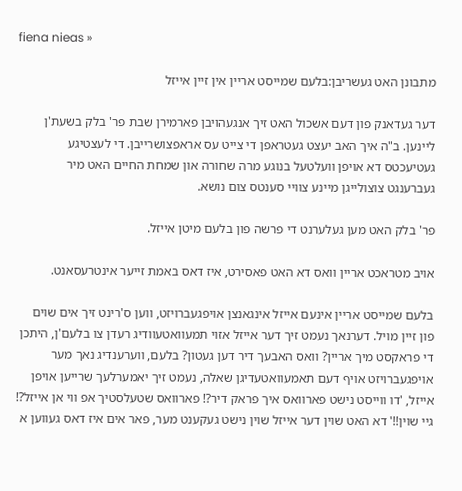fiena nieas »

מתבונן האט געשריבן:בלעם שמייסט אריין אין זיין אייזל

דער געדאנק פון דעם אשכול האט זיך אנגעהויבן פארמירן שבת פר' בלק בשעת'ן ליינען. ב"ה איך האב יעצט געטראפן די צייט עס אראפצושרייבן. די לעצטיגע געטיעכטס דא אויפן וועלטעל בנוגע מרה שחורה און שמחת החיים האט מיר געברענגט צוצולייגן מיינע צוויי סענטס צום נושא.

פר' בלק האט מען געלערנט די פרשה פון בלעם מיטן אייזל.

אויב מטראכט אריין וואס דא האט פאסירט, איז דאס באמת זייער אינטרעסאנט.

בלעם שמייסט אריין אינעם אייזל אינגאנצן אויפגעברויזט, ווען ס'רינט זיך אים שוים פון זיין מויל. דערנאך נעמט זיך דער אייזל אזוי תמעוואטעוודיג רעדן צו בלעם'ן, היתכן די פראקסט מיך אריין? וואס האבעך דיר דען געטון? בלעם, ווערענדיג נאך מער אויפגעברויזט אויף דעם תאמעוואטעדיגן שאלה, נעמט זיך יאמערלעך שרייען אויפן אייזל, 'דו ווייסט נישט פארוואס איך פראק דיר?! פארוואס שטעלסטיך אפ ווי אן אייזל?! גיי שוין!!' דא האט שוין דער אייזל שוין נישט געקענט מער, פאר אים איז דאס געווען א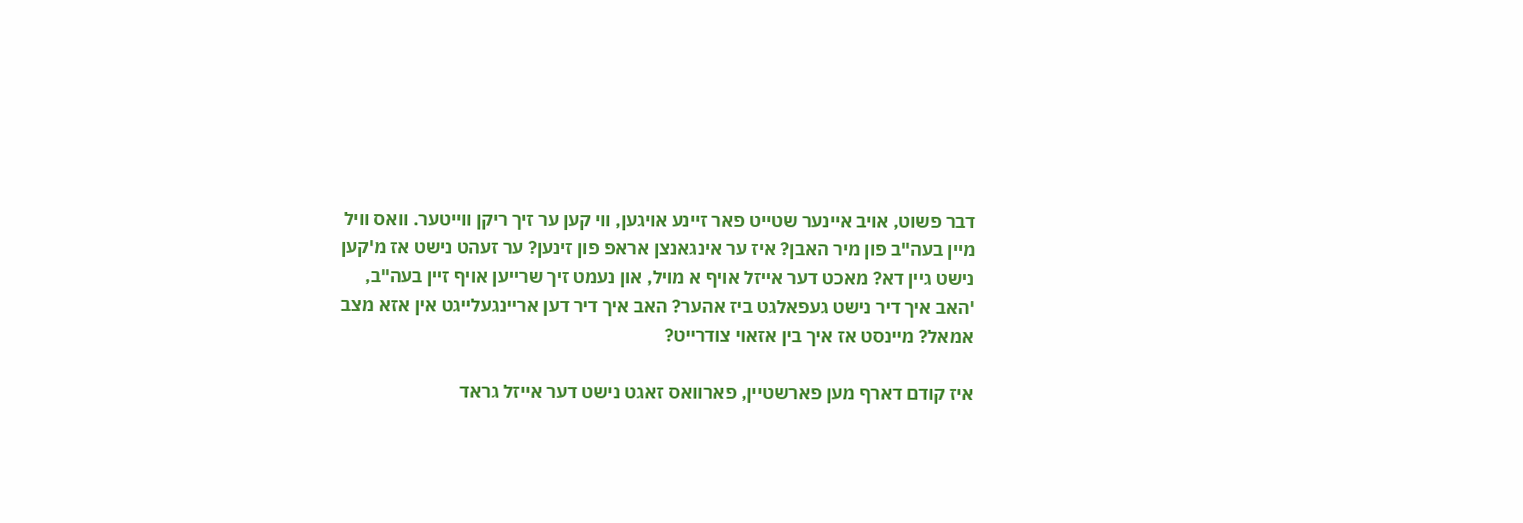דבר פשוט, אויב איינער שטייט פאר זיינע אויגען, ווי קען ער זיך ריקן ווייטער. וואס וויל מיין בעה"ב פון מיר האבן? איז ער אינגאנצן אראפ פון זינען? ער זעהט נישט אז מ'קען נישט גיין דא? מאכט דער אייזל אויף א מויל, און נעמט זיך שרייען אויף זיין בעה"ב, 'האב איך דיר נישט געפאלגט ביז אהער? האב איך דיר דען אריינגעלייגט אין אזא מצב אמאל? מיינסט אז איך בין אזאוי צודרייט?

איז קודם דארף מען פארשטיין, פארוואס זאגט נישט דער אייזל גראד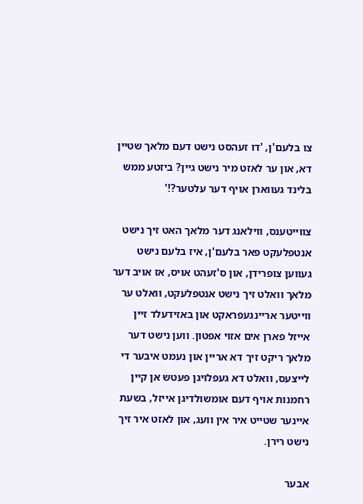צו בלעם'ן, 'דו זעהסט נישט דעם מלאך שטיין דא, און ער לאזט מיר נישט גיין? ביזטע ממש בלינד געווארן אויף דער עלטער?!'

צווייטענס, ווילאנג דער מלאך האט זיך נישט אנטפלעקט פאר בלעם'ן, איז בלעם נישט געווען צופרידן, און ס'זעהט אויס, אז אויב דער מלאך וואלט זיך נישט אנטפלעקט, וואלט ער ווייטער אריינגעפראקט און באזידעלד זיין אייזל פארן אים אזוי אפטון. ווען נישט דער מלאך ריקט זיך דא אריין און נעמט איבער די לייצעס, וואלט דא געפלויגן פעטש אן קיין רחמנות אויף דעם אומשולדיגן אייזל, בשעת איינער שטייט איר אין וועג, און לאזט איר זיך נישט רירן.

אבער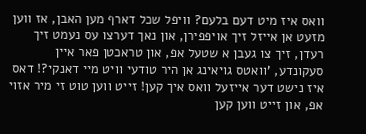וואס איז מיט דעם בלעם? וויפל שכל דארף מען האבן, אז ווען מזעט אן אייזל זיך אויפפירן, און נאך דערצו עס נעמט זיך רעדן, זיך צו געבן א שטעל אפ, און טראכטן פאר איין סעקונדע, 'וואטס גויאינג אן היר טודעי וויט מיי דאנקי?! דאס איז נישט דער אייזעל וואס איך קען! זייט ווען טוט זי מיר אזוי אפ, און זייט ווען קען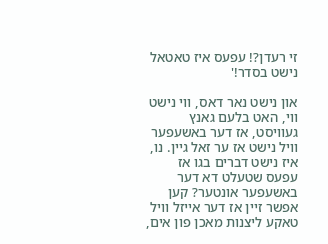זי רעדן?! עפעס איז טאטאל נישט בסדר!'

און נישט נאר דאס, ווי נישט ווי, האט בלעם גאנץ געוויסט, אז דער באשעפער וויל נישט אז ער זאל גיין. נו, איז נישט דברים בגו אז עפעס שטעלט דא דער באשעפער אונטער? קען אפשר זיין אז דער אייזל וויל טאקע ליצנות מאכן פון אים,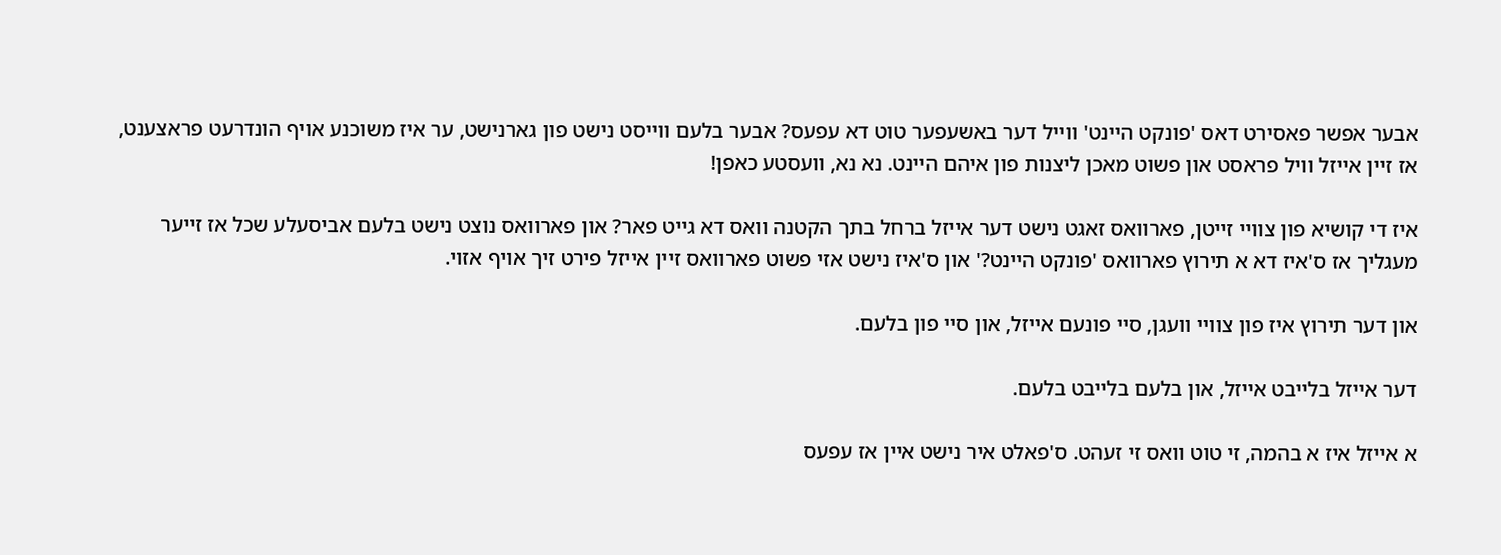אבער אפשר פאסירט דאס 'פונקט היינט' ווייל דער באשעפער טוט דא עפעס? אבער בלעם ווייסט נישט פון גארנישט, ער איז משוכנע אויף הונדרעט פראצענט, אז זיין אייזל וויל פראסט און פשוט מאכן ליצנות פון איהם היינט. נא נא, וועסטע כאפן!

איז די קושיא פון צוויי זייטן, פארוואס זאגט נישט דער אייזל ברחל בתך הקטנה וואס דא גייט פאר? און פארוואס נוצט נישט בלעם אביסעלע שכל אז זייער מעגליך אז ס'איז דא א תירוץ פארוואס 'פונקט היינט?' און ס'איז נישט אזי פשוט פארוואס זיין אייזל פירט זיך אויף אזוי.

און דער תירוץ איז פון צוויי וועגן, סיי פונעם אייזל, און סיי פון בלעם.

דער אייזל בלייבט אייזל, און בלעם בלייבט בלעם.

א אייזל איז א בהמה, זי טוט וואס זי זעהט. ס'פאלט איר נישט איין אז עפעס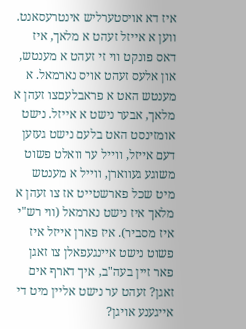איז דא אויסטערליש אינטרעסאנט. ווען א אייזל זעהט א מלאך, איז דאס פונקט ווי זי זעהט א מענטש, און אלעס זעהט אויס נארמאל. א מענטש האט א פראבלעםצו זעהן א מלאך, אבער נישט א אייזל. נישט אומזינסט האט בלעם נישט געזען דעם אייזל, ווייל ער וואלט פשוט משוגע געווארן, ווייל א מענטש מיט שכל פארשטייט אז צו זעהן א מלאך איז נישט נארמאל (ווי רש"י איז מסביר). איז פארן אייזל איז פשוט נישט איינגעפאלן צו זאגן פאר זיין בעה"ב, איך דארף אים זאגן? זעהט ער נישט אליין מיט די אייגענע אויגן?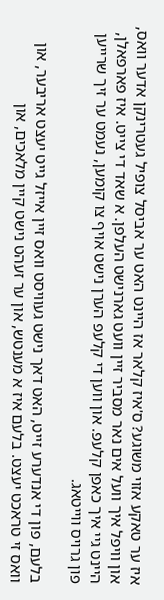איז ער טאקע אזוי משוגע? ס'איז קלאר אז היינט האט ער אביסל צופיל געטרינקן אדער וואס, און וויפל איך וועל אים נאר מסביר זיין וועט גארנישט העלפן. א שאד די צייט. איז פארפאלן, היינט גיי איך כאפן קלעפ. און ווען די קלעפ הערן נישט אויף צו קומען, נעמט ער זיך שרייען פון גרויס ווייטאג.

בלעם, פון די אנדערע זייט, האט דאך נישט געוויסט וואס זיין אייזל גייט יעצט אריבער, און וואס זי טראכט יעצט. בלעם איז א מענטש, און ער זעהט נישט קיין מלאכים, און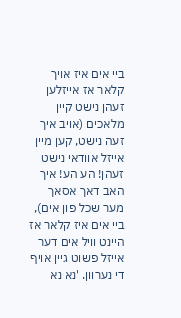ביי אים איז אויך קלאר אז אייזלען זעהן נישט קיין מלאכים (אויב איך זעה נישט, קען מיין אייזל אוודאי נישט זעהן! הע הע! איך האב דאך אסאך מער שכל פון אים), ביי אים איז קלאר אז היינט וויל אים דער אייזל פשוט גיין אויף די נערוון. 'נא נא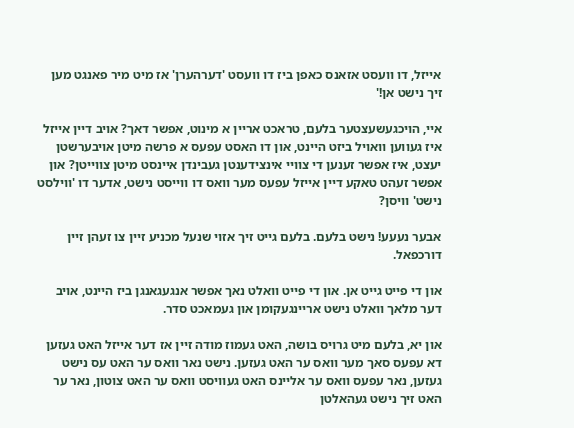אייזל, דו וועסט אזאנס כאפן ביז דו וועסט 'דערהערן' אז מיט מיר פאנגט מען זיך נישט אן!'

איי, הויכגעשעצטער בלעם, טראכט אריין א מינוט, אפשר דאך? אויב דיין אייזל איז געווען וואויל ביזט היינט, און דו האסט עפעס א פרשה מיטן אויבערשטן יעצט, איז אפשר זענען די צוויי אינצידענטן געבינדן איינסט מיטן צווייטן? און אפשר זעהט טאקע דיין אייזל עפעס מער וואס דו ווייסט נישט, אדער דו 'ווילסט נישט' וויסן?

אבער נעעע! נישט בלעם. בלעם גייט זיך אזוי שנעל מכניע זיין צו זעהן זיין דורכפאל.

און די פייט גייט אן. און די פייט וואלט נאך אפשר אנגעגאנגן ביז היינט, אויב דער מלאך וואלט נישט אריינגעקומן און געמאכט סדר.

און יא, בלעם מיט גרויס בושה, האט געמוז מודה זיין אז דער אייזל האט געזען דא עפעס סאך מער וואס ער האט געזען. נישט נאר וואס ער האט עס נישט געזען, נאר עפעס וואס ער אליינס האט געוויסט וואס ער האט צוטון, נאר ער האט זיך נישט געהאלטן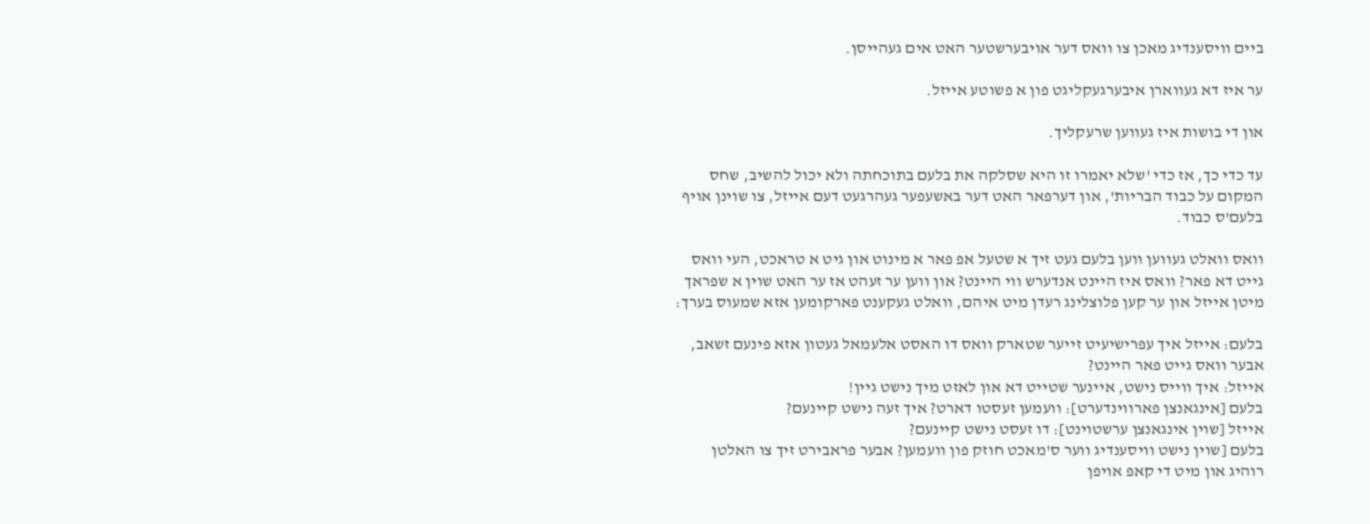ביים וויסענדיג מאכן צו וואס דער אויבערשטער האט אים געהייסן.

ער איז דא געווארן איבערגעקליגט פון א פשוטע אייזל.

און די בושות איז געווען שרעקליך.

עד כדי כך, אז כדי 'שלא יאמרו זו היא שסלקה את בלעם בתוכחתה ולא יכול להשיב, שחס המקום על כבוד הבריות', און דערפאר האט דער באשעפער געהרגעט דעם אייזל, צו שוינן אויף בלעם'ס כבוד.

וואס וואלט געווען ווען בלעם געט זיך א שטעל אפ פאר א מינוט און גיט א טראכט, העי וואס גייט דא פאר? וואס איז היינט אנדערש ווי היינט? און ווען ער זעהט אז ער האט שוין א שפראך מיטן אייזל און ער קען פלוצלינג רעדן מיט איהם, וואלט געקענט פארקומען אזא שמעוס בערך:

בלעם: אייזל איך עפרישיעיט זייער שטארק וואס דו האסט אלעמאל געטון אזא פינעם זשאב, אבער וואס גייט פאר היינט?
אייזל: איך ווייס נישט, איינער שטייט דא און לאזט מיך נישט גיין!
בלעם [אינגאנצן פארווינדערט]: וועמען זעסטו דארט? איך זעה נישט קיינעם?
אייזל [שוין אינגאנצן ערשטוינט]: דו זעסט נישט קיינעם?
בלעם [שוין נישט וויסענדיג ווער ס'מאכט חוזק פון וועמען? אבער פראבירט זיך צו האלטן רוהיג און מיט די קאפ אויפן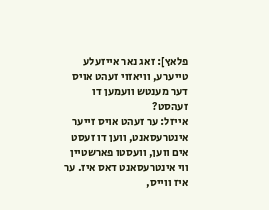פלאץ]: זאג נאר אייזעלע טייערע, וויאזוי זעהט אויס דער מענטש וועמען דו זעהסט?
אייזל: ער זעהט אויס זייער אינטרעסאנט, ווען דו זעסט אים ווען, וועסטו פארשטיין ווי אינטרעסאנט דאס איז. ער איז ווייס,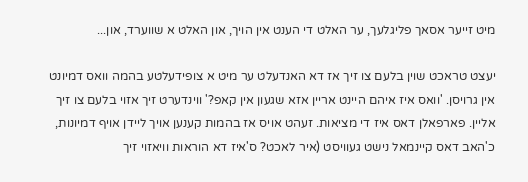מיט זייער אסאך פליגלעך, ער האלט די הענט אין הויך, און האלט א שווערד, און...

יעצט טראכט שוין בלעם צו זיך אז דא האנדעלט ער מיט א צופידעלטע בהמה וואס דמיונט אין גרויסן. 'וואס איז איהם היינט אריין אזא שגעון אין קאפ?' ווינדערט זיך אזוי בלעם צו זיך אליין. פארפאלן דאס איז די מציאות. זעהט אויס אז בהמות קענען אויך ליידן אויף דמיונות, כ'האב דאס קיינמאל נישט געוויסט (איר לאכט? ס'איז דא הוראות וויאזוי זיך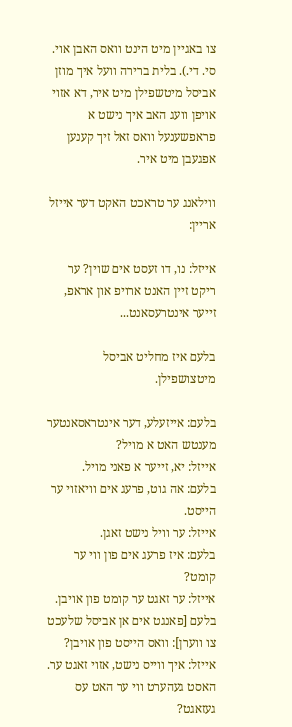צו באגיין מיט הינט וואס האבן אוי. סי. די.). בלית ברירה וועל איך מוזן אביסל מיטשפילן מיט איר, דא אזוי אויפן וועג האב איך נישט א פראפשענעל וואס זאל זיך קענען אפגעבן מיט איר.

ווילאנג ער טראכט האקט דער אייזל אריין:

אייזל: נו, דו זעסט אים שוין? ער ריקט זיין האנט ארויפ און אראפ, זייער אינטרעסאנט...

בלעם איז מחליט אביסל מיטצושפילן.

בלעם: אייזעלע, דער אינטראסאנטער מענטש האט א מויל?
אייזל: יא, זייער א פאני מויל.
בלעם: אה גוט, פרעג אים וויאזוי ער הייסט.
אייזל: ער וויל נישט זאגן.
בלעם: איז פרעג אים פון ווי ער קומט?
אייזל: ער זאגט ער קומט פון אויבן.
בלעם [פאנגט אים אן אביסל שלעכט צו ווערן]: וואס הייסט פון אויבן?
אייזל: איך ווייס נישט, אזוי זאגט ער. האסט געהערט ווי ער האט עס געזאגט?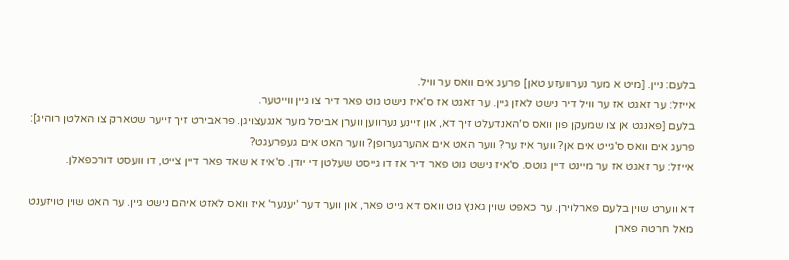בלעם: ניין. [מיט א מער נערוועזע טאן] פרעג אים וואס ער וויל.
אייזל: ער זאגט אז ער וויל דיר נישט לאזן גיין. ער זאגט אז ס'איז נישט גוט פאר דיר צו גיין ווייטער.
בלעם [פאנגט אן צו שמעקן פון וואס ס'האנדעלט זיך דא, און זיינע נערווען ווערן אביסל מער אנגעצויגן. פראבירט זיך זייער שטארק צו האלטן רוהיג]: פרעג אים וואס ס'גייט אים אן? ווער איז ער? ווער האט אים אהערגערופן? ווער האט אים געפרעגט?
אייזל: ער זאגט אז ער מיינט דיין גוטס. ס'איז נישט גוט פאר דיר אז דו גייסט שעלטן די יודן. ס'איז א שאד פאר דיין צייט, דו וועסט דורכפאלן.

דא ווערט שוין בלעם פארלוירן. ער כאפט שוין גאנץ גוט וואס דא גייט פאר, און ווער דער 'יענער' איז וואס לאזט איהם נישט גיין. ער האט שוין טויזענט מאל חרטה פארן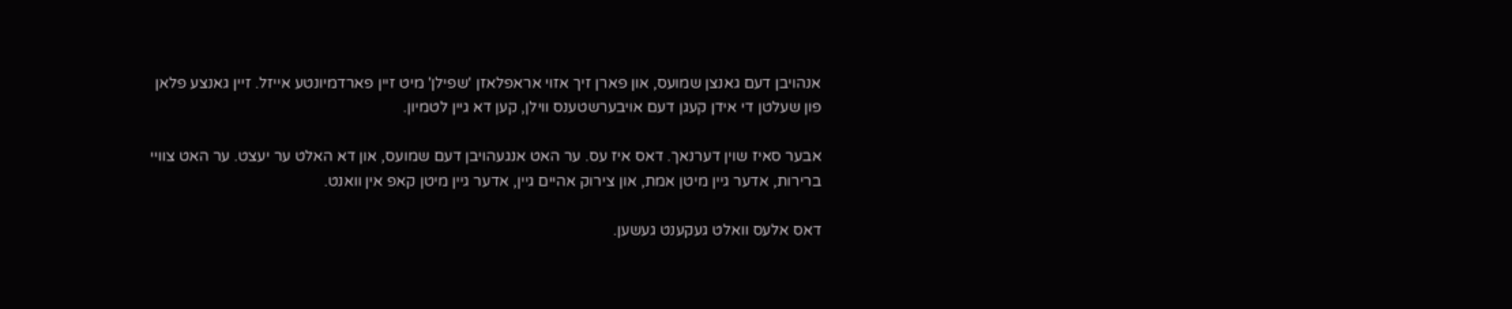אנהויבן דעם גאנצן שמועס, און פארן זיך אזוי אראפלאזן 'שפילן' מיט זיין פארדמיונטע אייזל. זיין גאנצע פלאן פון שעלטן די אידן קעגן דעם אויבערשטענס ווילן, קען דא גיין לטמיון.

אבער סאיז שוין דערנאך. דאס איז עס. ער האט אנגעהויבן דעם שמועס, און דא האלט ער יעצט. ער האט צוויי ברירות, אדער גיין מיטן אמת, און צירוק אהיים גיין, אדער גיין מיטן קאפ אין וואנט.

דאס אלעס וואלט געקענט געשען.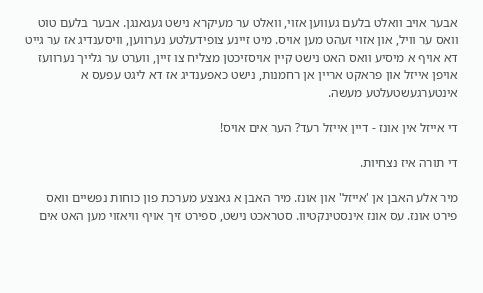אבער אויב וואלט בלעם געווען אזוי, וואלט ער מעיקרא נישט געגאנגן. אבער בלעם טוט וואס ער וויל, און אזוי זעהט מען אויס. מיט זיינע צופידעלטע נערווען, וויסענדיג אז ער גייט דא אויף א מיסיע וואס האט נישט קיין אויסזיכטן מצליח צו זיין, ווערט ער גלייך נערוועז אויפן אייזל און פראקט אריין אן רחמנות, נישט כאפענדיג אז דא ליגט עפעס א אינטערגעשטעלטע מעשה.

די אייזל אין אונז - דיין אייזל רעד? הער אים אויס!

די תורה איז נצחיות.

מיר אלע האבן אן 'אייזל' און אונז. מיר האבן א גאנצע מערכת פון כוחות נפשיים וואס פירט אונז. עס אונז אינסטינקטיוו. סטראכט נישט, ספירט זיך אויף וויאזוי מען האט אים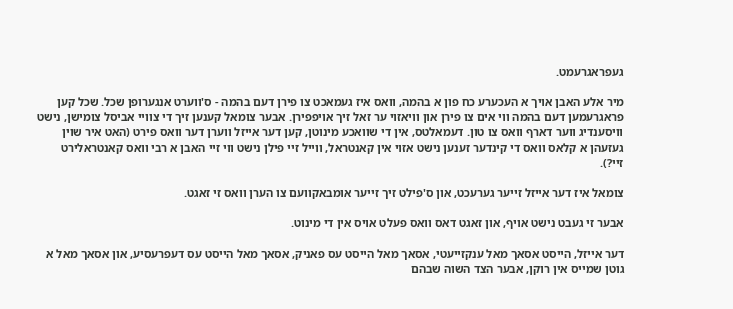געפראגרעמט.

מיר אלע האבן אויך א העכערע כח פון א בהמה, וואס איז געמאכט צו פירן דעם בהמה - ס'ווערט אנגערופן שכל. שכל קען פראגרעמען דעם בהמה ווי אים צו פירן און וויאזוי ער זאל זיך אויפפירן. אבער צומאל קענען זיך די צוויי אביסל צומישן, נישט וויסענדיג ווער דארף וואס צו טון. דעמאלטס, אין די שוואכע מינוטן, קען דער אייזל ווערן דער וואס פירט (האט איר שוין געזעהן א קלאס וואס די קינדער זענען נישט אזוי אין קאנטראל, ווייל זיי פילן נישט ווי זיי האבן א רבי וואס קאנטראלירט זיי?).

צומאל איז דער אייזל זייער גערעכט, און ס'פילט זיך זייער אומבאקוועם צו הערן וואס זי זאגט.

אבער זי געבט נישט אויף, און זאגט דאס וואס פעלט אויס אין די מינוט.

דער אייזל, הייסט אסאך מאל ענקזייעטי, אסאך מאל הייסט עס פאניק, אסאך מאל הייסט עס דעפרעסיע, און אסאך מאל א גוטן שמייס אין רוקן, אבער הצד השוה שבהם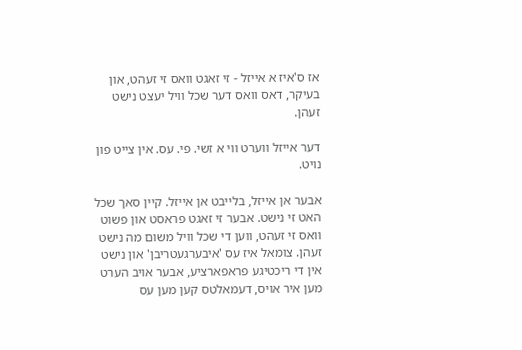אז ס'איז א אייזל - זי זאגט וואס זי זעהט, און בעיקר, דאס וואס דער שכל וויל יעצט נישט זעהן.

דער אייזל ווערט ווי א זשי. פי. עס. אין צייט פון נויט.

אבער אן אייזל, בלייבט אן אייזל. קיין סאך שכל האט זי נישט. אבער זי זאגט פראסט און פשוט וואס זי זעהט, ווען די שכל וויל משום מה נישט זעהן. צומאל איז עס 'איבערגעטריבן' און נישט אין די ריכטיגע פראפארציע, אבער אויב הערט מען איר אויס, דעמאלטס קען מען עס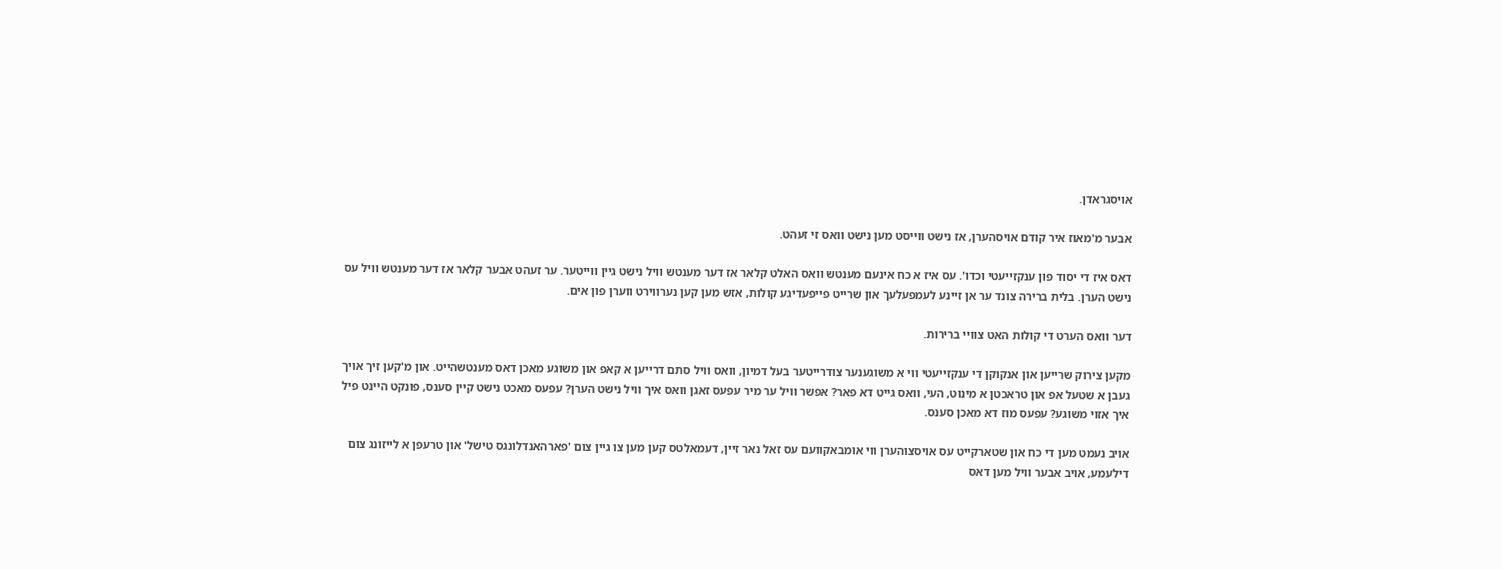אויסגראדן.

אבער מ'מאוז איר קודם אויסהערן, אז נישט ווייסט מען נישט וואס זי זעהט.

דאס איז די יסוד פון ענקזייעטי וכדו'. עס איז א כח אינעם מענטש וואס האלט קלאר אז דער מענטש וויל נישט גיין ווייטער. ער זעהט אבער קלאר אז דער מענטש וויל עס נישט הערן. בלית ברירה צונד ער אן זיינע לעמפעלעך און שרייט פייפעדיגע קולות, אזש מען קען נערווירט ווערן פון אים.

דער וואס הערט די קולות האט צוויי ברירות.

מקען צירוק שרייען און אנקוקן די ענקזייעטי ווי א משוגענער צודרייטער בעל דמיון, וואס וויל סתם דרייען א קאפ און משוגע מאכן דאס מענטשהייט. און מ'קען זיך אויך געבן א שטעל אפ און טראכטן א מינוט, העי, וואס גייט דא פאר? אפשר וויל ער מיר עפעס זאגן וואס איך וויל נישט הערן? עפעס מאכט נישט קיין סענס, פונקט היינט פיל איך אזוי משוגע? עפעס מוז דא מאכן סענס.

אויב נעמט מען די כח און שטארקייט עס אויסצוהערן ווי אומבאקוועם עס זאל נאר זיין, דעמאלטס קען מען צו גיין צום 'פארהאנדלונגס טישל' און טרעפן א לייזונג צום דילעמע, אויב אבער וויל מען דאס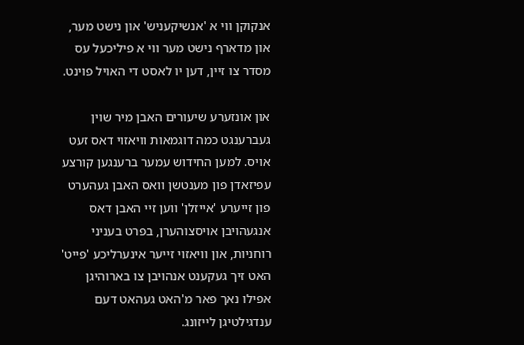אנקוקן ווי א 'אנשיקעניש' און נישט מער, און מדארף נישט מער ווי א פיליכעל עס מסדר צו זיין, דען יו לאסט די האויל פוינט.

און אונזערע שיעורים האבן מיר שוין געברענגט כמה דוגמאות וויאזוי דאס זעט אויס. למען החידוש עמער ברענגען קורצע עפיזאדן פון מענטשן וואס האבן געהערט פון זייערע 'אייזלן' ווען זיי האבן דאס אנגעהויבן אויסצוהערן, בפרט בעניני רוחניות, און וויאזוי זייער אינערליכע 'פייט' האט זיך געקענט אנהויבן צו בארוהיגן אפילו נאך פאר מ'האט געהאט דעם ענדגילטיגן לייזונג.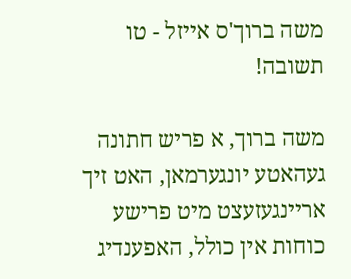משה ברוך'ס אייזל - טו תשובה!

משה ברוך, א פריש חתונה געהאטע יונגערמאן, האט זיך אריינגעזעצט מיט פרישע כוחות אין כולל, האפענדיג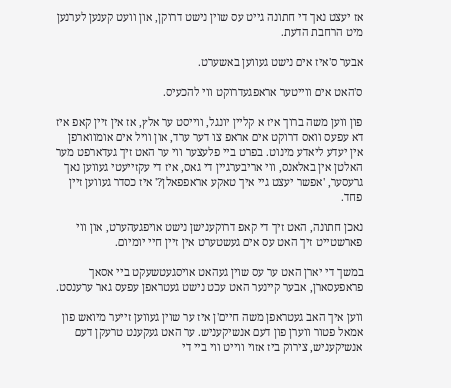אז יעצט נאך די חתונה גייט עס שוין נישט דרוקן, און וועט קענען לערנען מיט הרחבת הדעת.

אבער ס'איז אים נישט געווען באשערט.

ס'האט אים ווייטער אראפגעדרוקט ווי להכעיס.

פון ווען משה ברוך איז א קליין יונגל, ווייסט ער אלץ, אז אין זיין קאפ איז דא עפעס וואס דרוקט אים אראפ צו דער ערד, און וויל אים אומווארפן אין יעדע ליאדע מינוט. בפרט ביי פלעצער ווי ער האט זיך געדארפט מער האלטן אין באלאנס, ווי אריבערגיין די גאס, איז די עקזייעטי געווען נאך גרעסער, 'אפשר יעצט גיי איך טאקע אראפפאלן?' איז כסדר געווען זיין פחד.

נאכן חתונה, האט זיך די קאפ דרוקענישן נישט אויפגעהערט, און ווי פארשטייט זיך האט עס אים געשטערט אין זיין חיי יומיום.

במשך די יארן האט ער עס שוין געהאט אויסגעטשעקט ביי אסאך פראפעסארן, אבער קיינער האט עכט נישט געטראפן עפעס גאר ערענסט.

ווען איך האב געטראפן משה חיים'ן איז ער שוין געווען זייער מיואש פון אמאל פטור ווערן פון דעם אנשיקעניש. ער האט געקענט טרעקן דעם אנשיקעניש, צירוק ביז אזוי ווייט ווי ביי די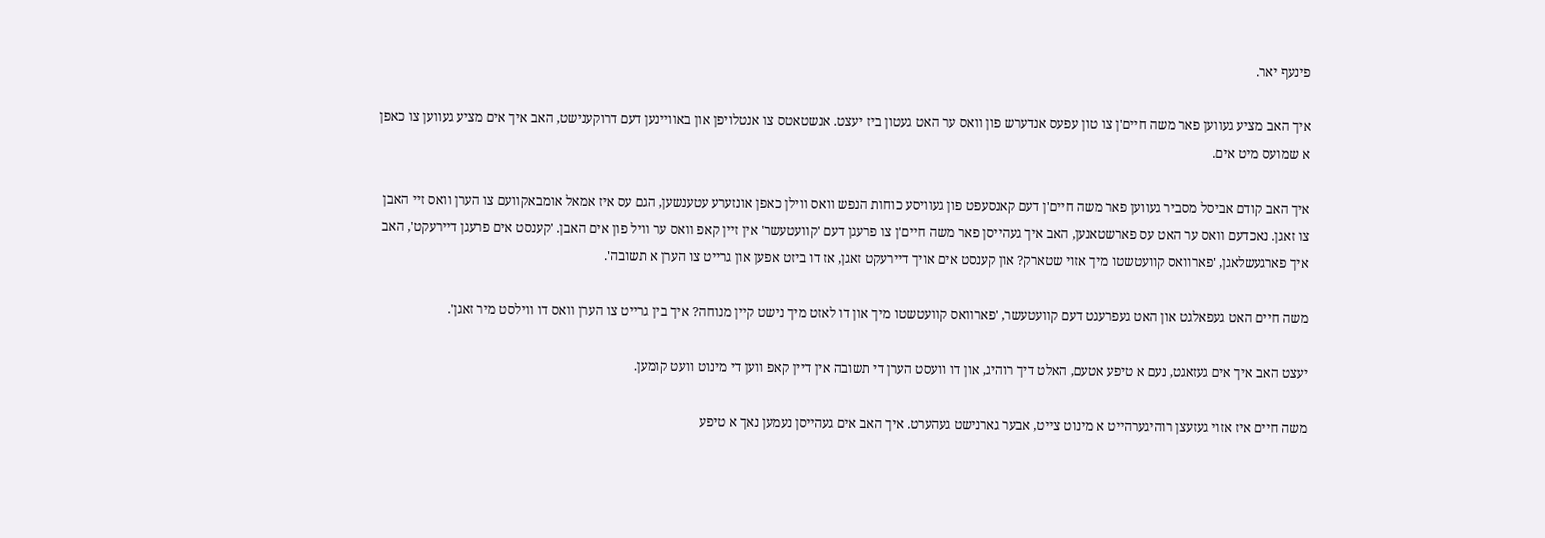פינעף יאר.

איך האב מציע געווען פאר משה חיים'ן צו טון עפעס אנדערש פון וואס ער האט געטון ביז יעצט. אנשטאטס צו אנטלויפן און באוויינען דעם דרוקענישט, האב איך אים מציע געווען צו כאפן א שמועס מיט אים.

איך האב קודם אביסל מסביר געווען פאר משה חיים'ן דעם קאנסעפט פון געוויסע כוחות הנפש וואס ווילן כאפן אונזערע עטענשען, הגם עס איז אמאל אומבאקוועם צו הערן וואס זיי האבן צו זאגן. נאכדעם וואס ער האט עס פארשטאנען, האב איך געהייסן פאר משה חיים'ן צו פרעגן דעם 'קוועטעשר' אין זיין קאפ וואס ער וויל פון אים האבן. 'קענסט אים פרעגן דיירעקט', האב איך פארגעשלאגן, 'פארוואס קוועטשטו מיך אזוי שטארק? און קענסט אים אויך דיירעקט זאגן, אז דו ביזט אפען און גרייט צו הערן א תשובה'.

משה חיים האט געפאלגט און האט געפרעגט דעם קוועטעשר, 'פארוואס קוועטשטו מיך און דו לאזט מיך נישט קיין מנוחה? איך בין גרייט צו הערן וואס דו ווילסט מיר זאגן'.

יעצט האב איך אים געזאגט, נעם א טיפע אטעם, האלט דיך רוהיג, און דו וועסט הערן די תשובה אין דיין קאפ ווען די מינוט וועט קומען.

משה חיים איז אזוי געזעצן רוהיגערהייט א מינוט צייט, אבער גארנישט געהערט. איך האב אים געהייסן נעמען נאך א טיפע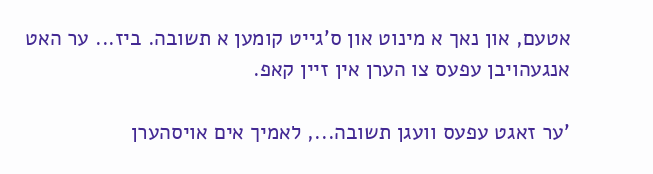אטעם, און נאך א מינוט און ס'גייט קומען א תשובה. ביז... ער האט אנגעהויבן עפעס צו הערן אין זיין קאפ.

'ער זאגט עפעס וועגן תשובה..., לאמיך אים אויסהערן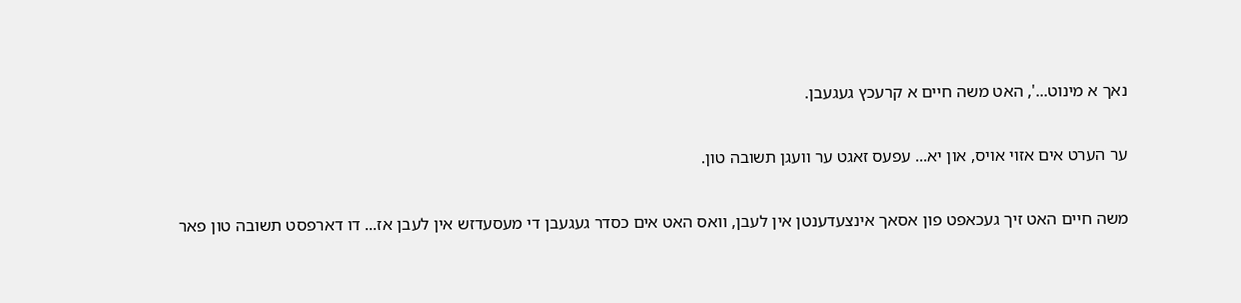נאך א מינוט...', האט משה חיים א קרעכץ געגעבן.

ער הערט אים אזוי אויס, און יא... עפעס זאגט ער וועגן תשובה טון.

משה חיים האט זיך געכאפט פון אסאך אינצעדענטן אין לעבן, וואס האט אים כסדר געגעבן די מעסעדזש אין לעבן אז... דו דארפסט תשובה טון פאר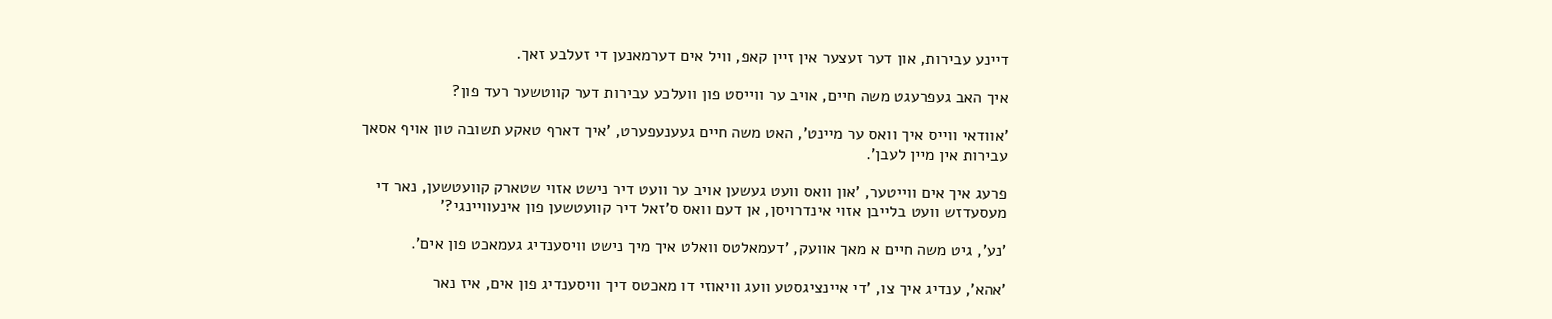דיינע עבירות, און דער זעצער אין זיין קאפ, וויל אים דערמאנען די זעלבע זאך.

איך האב געפרעגט משה חיים, אויב ער ווייסט פון וועלכע עבירות דער קווטשער רעד פון?

'אוודאי ווייס איך וואס ער מיינט', האט משה חיים געענעפערט, 'איך דארף טאקע תשובה טון אויף אסאך עבירות אין מיין לעבן'.

פרעג איך אים ווייטער, 'און וואס וועט געשען אויב ער וועט דיר נישט אזוי שטארק קוועטשען, נאר די מעסעדזש וועט בלייבן אזוי אינדרויסן, אן דעם וואס ס'זאל דיר קוועטשען פון אינעוויינגי?'

'נע', גיט משה חיים א מאך אוועק, 'דעמאלטס וואלט איך מיך נישט וויסענדיג געמאכט פון אים'.

'אהא', ענדיג איך צו, 'די איינציגסטע וועג וויאוזי דו מאכטס דיך וויסענדיג פון אים, איז נאר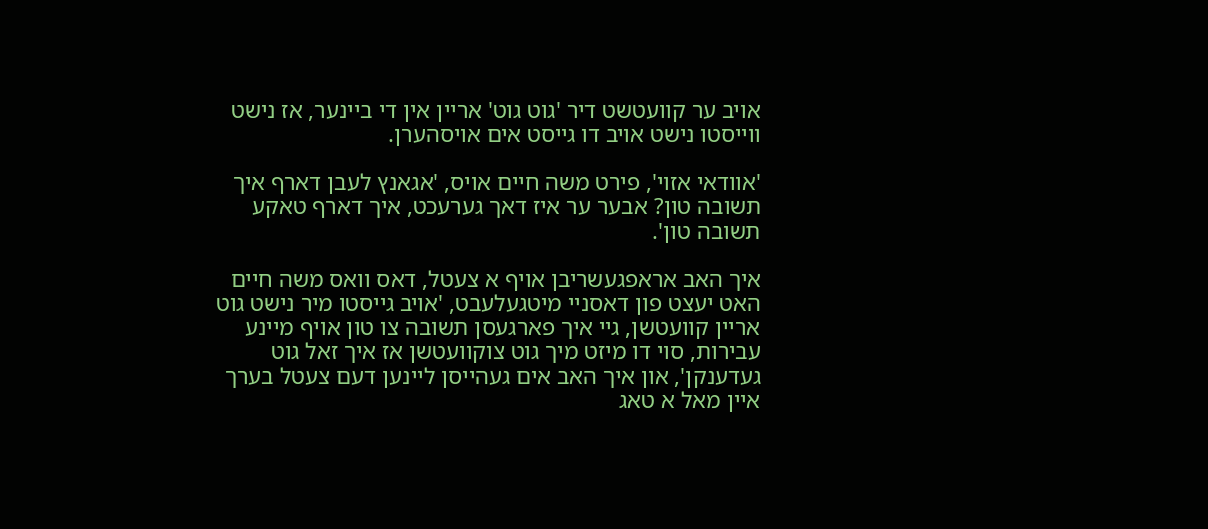אויב ער קוועטשט דיר 'גוט גוט' אריין אין די ביינער, אז נישט ווייסטו נישט אויב דו גייסט אים אויסהערן.

'אוודאי אזוי', פירט משה חיים אויס, 'אגאנץ לעבן דארף איך תשובה טון? אבער ער איז דאך גערעכט, איך דארף טאקע תשובה טון'.

איך האב אראפגעשריבן אויף א צעטל, דאס וואס משה חיים האט יעצט פון דאסניי מיטגעלעבט, 'אויב גייסטו מיר נישט גוט אריין קוועטשן, גיי איך פארגעסן תשובה צו טון אויף מיינע עבירות, סוי דו מיזט מיך גוט צוקוועטשן אז איך זאל גוט געדענקן', און איך האב אים געהייסן ליינען דעם צעטל בערך איין מאל א טאג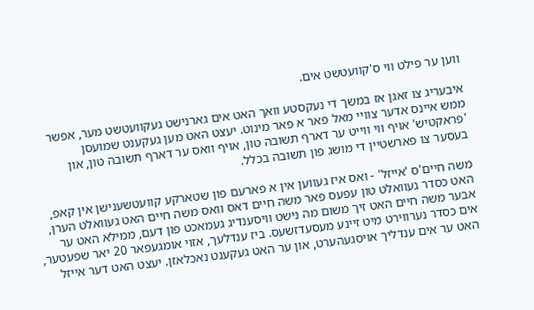ווען ער פילט ווי ס'קוועטשט אים.

איבעריג צו זאגן אז במשך די נעקסטע וואך האט אים גארנישט געקוועטשט מער, אפשר ממש איינס אדער צוויי מאל פאר א פאר מינוט. יעצט האט מען געקענט שמועסן 'פראקטיש' אויף ווי ווייט ער דארף תשובה טון, אויף וואס ער דארף תשובה טון, און בעסער צו פארשטיין די מושג פון תשובה בכלל.

משה חיים'ס 'אייזל' - ואס איז געווען אין א פארעם פון שטארקע קוועטשענישן אין קאפ, האט כסדר געוואלט טון עפעס פאר משה חיים דאס וואס משה חיים האט געוואלט הערן, אבער משה חיים האט זיך משום מה נישט וויסענדיג געמאכט פון דעם, ממילא האט ער אים כסדר נערווירט מיט זיינע מעסעדזשעס. ביז ענדלעך, אזוי אומגעפאר 20 יאר שפעטער, האט ער אים ענדליך אויסגעהערט, און ער האט געקענט נאכלאזן. יעצט האט דער אייזל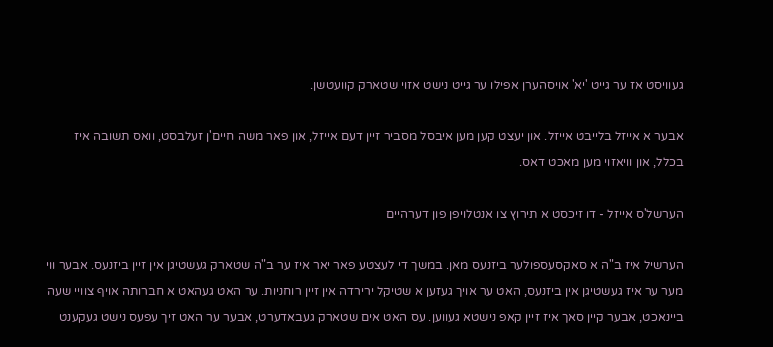געוויסט אז ער גייט 'יא' אויסהערן אפילו ער גייט נישט אזוי שטארק קוועטשן.

אבער א אייזל בלייבט אייזל. און יעצט קען מען איבסל מסביר זיין דעם אייזל, און פאר משה חיים'ן זעלבסט, וואס תשובה איז בכלל, און וויאזוי מען מאכט דאס.

הערשל'ס אייזל - דו זיכסט א תירוץ צו אנטלויפן פון דערהיים

הערשיל איז ב"ה א סאקסעספולער ביזנעס מאן. במשך די לעצטע פאר יאר איז ער ב"ה שטארק געשטיגן אין זיין ביזנעס. אבער ווי מער ער איז געשטיגן אין ביזנעס, האט ער אויך געזען א שטיקל ירירדה אין זיין רוחניות. ער האט געהאט א חברותה אויף צוויי שעה ביינאכט, אבער קיין סאך איז זיין קאפ נישטא געווען. עס האט אים שטארק געבאדערט, אבער ער האט זיך עפעס נישט געקענט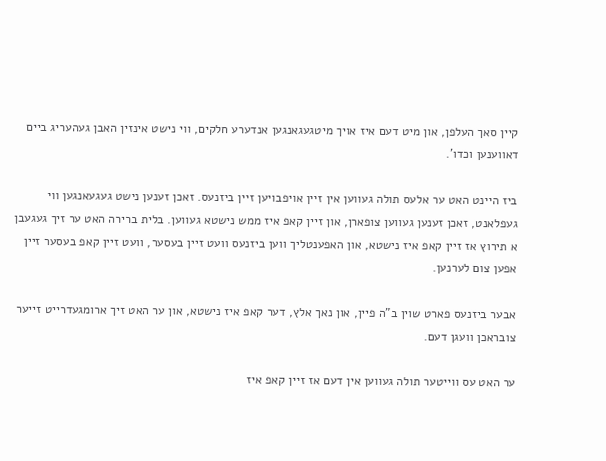קיין סאך העלפן, און מיט דעם איז אויך מיטגעגאנגען אנדערע חלקים, ווי נישט אינזין האבן געהעריג ביים דאווענען וכדו'.

ביז היינט האט ער אלעס תולה געווען אין זיין אויפבויען זיין ביזנעס. זאכן זענען נישט געגעאנגען ווי געפלאנט, זאכן זענען געווען צופארן, און זיין קאפ איז ממש נישטא געווען. בלית ברירה האט ער זיך געגעבן א תירוץ אז זיין קאפ איז נישטא, און האפענטליך ווען ביזנעס וועט זיין בעסער, וועט זיין קאפ בעסער זיין אפען צום לערנען.

אבער ביזנעס פארט שוין ב"ה פיין, און נאך אלץ, דער קאפ איז נישטא, און ער האט זיך ארומגעדרייט זייער צובראכן וועגן דעם.

ער האט עס ווייטער תולה געווען אין דעם אז זיין קאפ איז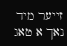זייער מיד נאך א טאג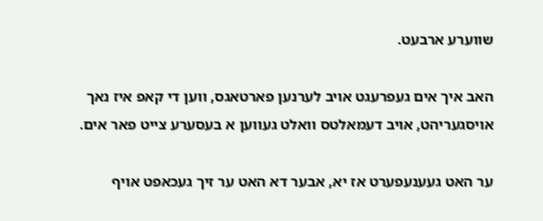שווערע ארבעט.

האב איך אים געפרעגט אויב לערנען פארטאגס, ווען די קאפ איז נאך אויסגעריהט, אויב דעמאלטס וואלט געווען א בעסערע צייט פאר אים.

ער האט געענעפערט אז יא, אבער דא האט ער זיך געכאפט אויף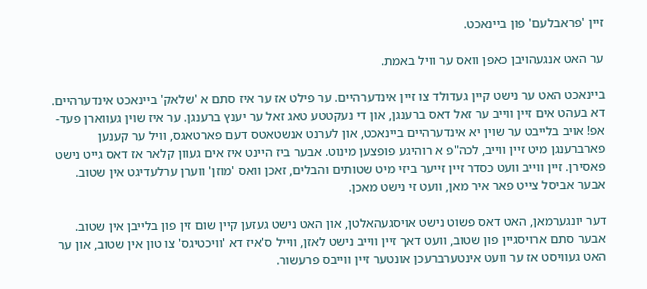זיין 'פראבלעם' פון ביינאכט.

ער האט אנגעהויבן כאפן וואס ער וויל באמת.

ביינאכט האט ער נישט קיין געדולד צו זיין אינדערהיים. ער פילט אז ער איז סתם א 'שלאק' ביינאכט אינדערהיים. דא בעהט אים זיין ווייב ער זאל דאס ברענגן, און די נעקטטע טאג זאל ער יענץ ברענגן. ער איז שוין געווארן פעד-אפ! אויב בלייבט ער שוין יא אינדערהיים ביינאכט, און לערנט אנשטאטס דעם פארטאגס, וויל ער קענען פארברענגן מיט זיין ווייב, לכה"פ א רוהיגע פופצען מינוט. אבער ביז היינט איז אים געוון קלאר אז דאס גייט נישט פאסירן. זיין ווייב וועט כסדר זיין זייער ביזי מיט שטותים והבלים, זאכן וואס 'מוזן' ווערן ערלעדיגט אין שטוב. אבער אביסל צייט פאר איר מאן, וועט זי נישט מאכן.

דער יונגערמאן, האט דאס פשוט נישט אויסגעהאלטן, און האט נישט געזען קיין שום זין פון בלייבן אין שטוב. אבער סתם ארויסגיין פון שטוב, וועט דאך זיין ווייב נישט לאזן, ווייל ס'איז דא 'וויכטיגס' צו טון אין שטוב, און ער האט געוויסט אז ער וועט אינטערברעכן אונטער זיין ווייבס פרעשור.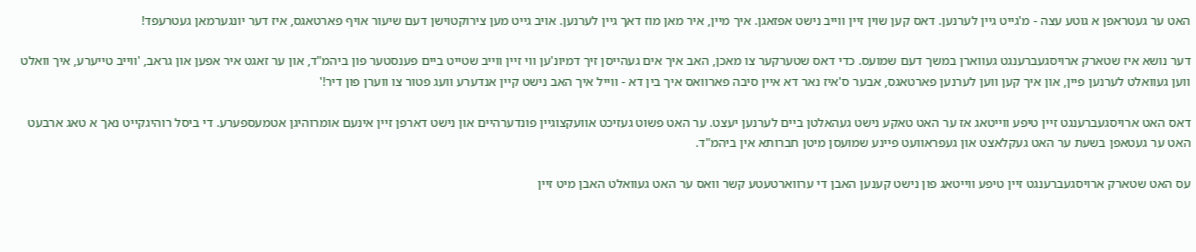האט ער געטראפן א גוטע עצה - מ'גייט גיין לערנען. דאס קען שוין זיין ווייב נישט אפזאגן. איך מיין, איר מאן מוז דאך גיין לערנען. אויב גייט מען צירוקטוישן דעם שיעור אויף פארטאגס, איז דער יונגערמאן געטרעפד!

דער נושא איז שטארק ארויסגעברענגט געווארן במשך דעם שמועס. כדי דאס שטערקער צו מאכן, האב איך אים געהייסן זיך דמיונ'ען ווי זיין ווייב שטייט ביים פענסטער פון ביהמ"ד, און ער זאגט איר אפען און גראב, 'ווייב טייערע, איך וואלט ווען געוואלט לערנען פיין, און איך קען ווען לערנען פארטאגס, אבער ס'איז נאר דא איין סיבה פארוואס איך בין דא - ווייל איך האב נישט קיין אנדערע וועג פטור צו ווערן פון דיר!'

דאס האט ארויסגעברענגט זיין טיפע ווייטאג אז ער האט טאקע נישט געהאלטן ביים לערנען יעצט. ער האט פשוט געזיכט אוועקצוגיין פונדערהיים און נישט דארפן זיין אינעם אומרוהיגן אטמעספערע. די ביסל רוהיגקייט נאך א טאג ארבעט האט ער געטאפן בשעת ער האט געקלאצט און געפראוועט פיינע שמועסן מיטן חברותא אין ביהמ"ד.

עס האט שטארק ארויסגעברענגט זיין טיפע ווייטאג פון נישט קענען האבן די ערווארטעטע קשר וואס ער האט געוואלט האבן מיט זיין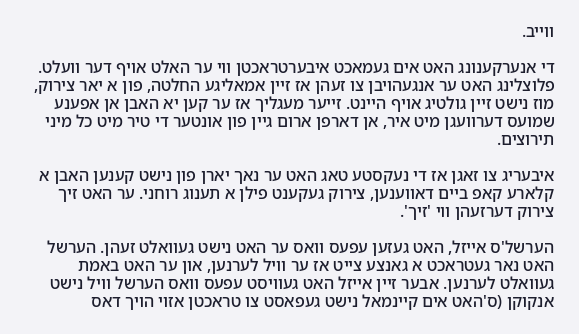ווייב.

די אנערקענונג האט אים געמאכט איבערטראכטן ווי ער האלט אויף דער וועלט. פלוצלינג האט ער אנגעהויבן צו זעהן אז זיין אמאליגע החלטה, פון א יאר צירוק, מוז נישט זיין גולטיג אויף היינט. זייער מעגליך אז ער קען יא האבן אן אפענע שמועס דערוועגן מיט איר, אן דארפן ארום גיין פון אונטער די טיר מיט כל מיני תירוצים.

איבעריג צו זאגן אז די נעקסטע טאג האט ער נאך יארן פון נישט קענען האבן א קלארע קאפ ביים דאווענען, צירוק געקענט פילן א תענוג רוחני. ער האט זיך צירוק דערזעהן ווי 'זיך'.

הערשל'ס אייזל, האט געזען עפעס וואס ער האט נישט געוואלט זעהן. הערשל האט נאר געטראכט א גאנצע צייט אז ער וויל לערנען, און ער האט באמת געוואלט לערנען. אבער זיין אייזל האט געוויסט עפעס וואס הערשל וויל נישט אנקוקן (ס'האט אים קיינמאל נישט געפאסט צו טראכטן אזוי הויך דאס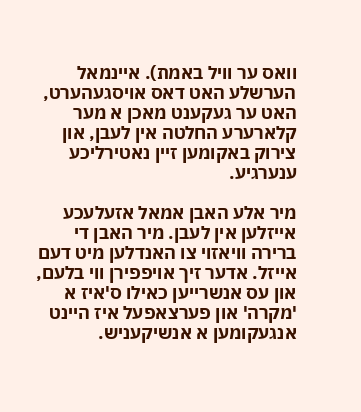וואס ער וויל באמת). איינמאל הערשלע האט דאס אויסגעהערט, האט ער געקענט מאכן א מער קלארערע החלטה אין לעבן, און צירוק באקומען זיין נאטירליכע ענערגיע.

מיר אלע האבן אמאל אזעלעכע אייזלען אין לעבן. מיר האבן די ברירה וויאזוי צו האנדלען מיט דעם אייזל. אדער זיך אויפפירן ווי בלעם, און עס אנשרייען כאילו ס'איז א 'מקרה' און פערצאפעל איז היינט אנגעקומען א אנשיקעניש.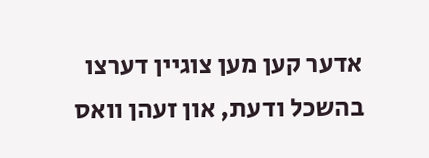אדער קען מען צוגיין דערצו בהשכל ודעת, און זעהן וואס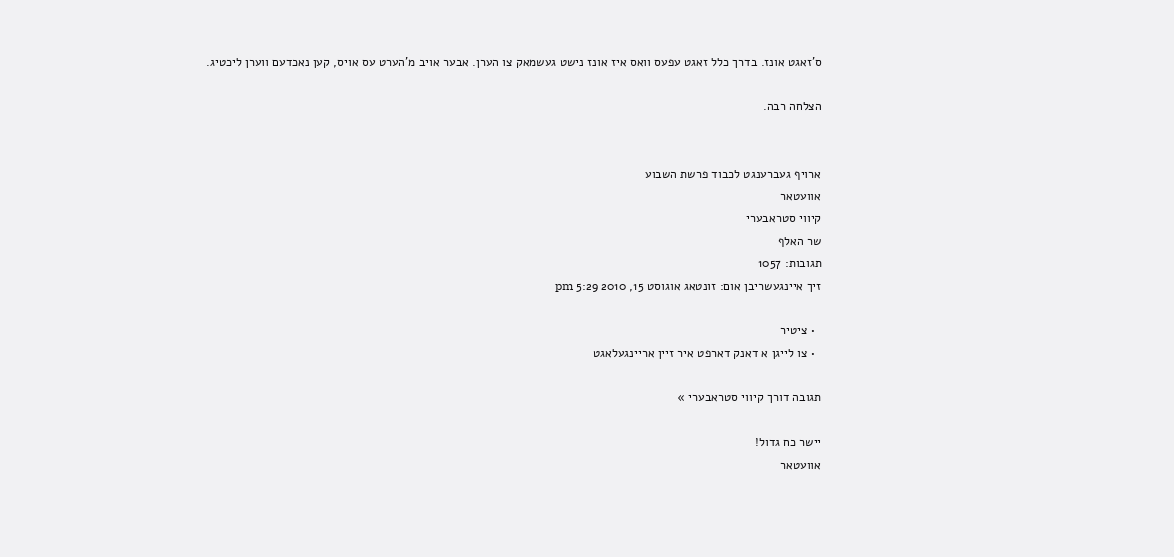ס'זאגט אונז. בדרך כלל זאגט עפעס וואס איז אונז נישט געשמאק צו הערן. אבער אויב מ'הערט עס אויס, קען נאכדעם ווערן ליכטיג.

הצלחה רבה.


ארויף געברענגט לכבוד פרשת השבוע
אוועטאר
קיווי סטראבערי
שר האלף
תגובות: 1057
זיך איינגעשריבן אום: זונטאג אוגוסט 15, 2010 5:29 pm

  • ציטיר
  • צו לייגן א דאנק דארפט איר זיין אריינגעלאגט

תגובה דורך קיווי סטראבערי »

יישר כח גדול!
אוועטאר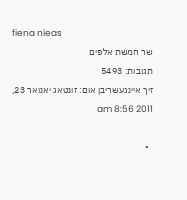fiena nieas
שר חמשת אלפים
תגובות: 5493
זיך איינגעשריבן אום: זונטאג יאנואר 23, 2011 8:56 am

  •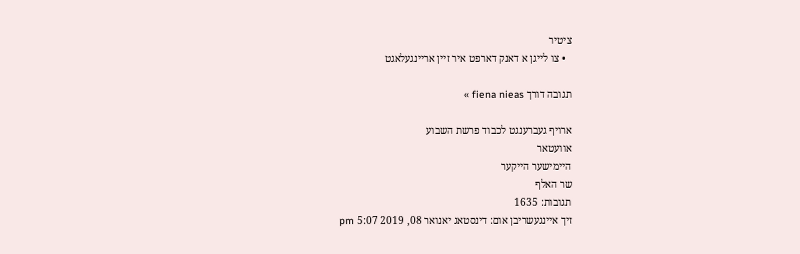ציטיר
  • צו לייגן א דאנק דארפט איר זיין אריינגעלאגט

תגובה דורך fiena nieas »

ארויף געברענגט לכבוד פרשת השבוע
אוועטאר
היימישער הייקער
שר האלף
תגובות: 1635
זיך איינגעשריבן אום: דינסטאג יאנואר 08, 2019 5:07 pm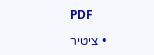PDF

  • ציטיר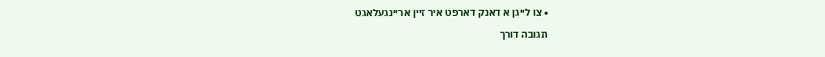• צו לייגן א דאנק דארפט איר זיין אריינגעלאגט

תגובה דורך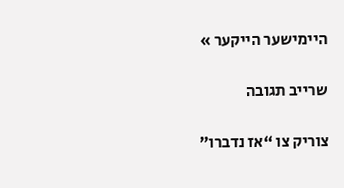היימישער הייקער »

שרייב תגובה

צוריק צו “אז נדברו”